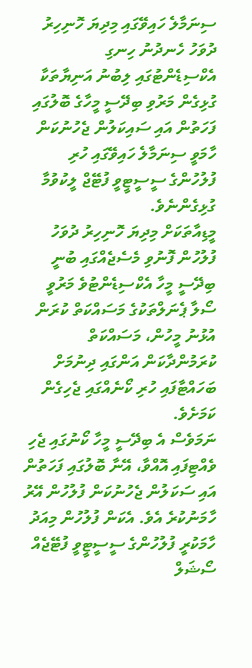ސިނަމާލެ ހައިވޭގައި މިދިޔަ ހޮނިހިރު ދުވަހު ހެނދުނު ހިނގި އެކްސިޑެންޓުގައި ލިބުނު އަނިޔާތަކާ ގުޅިގެން މަރުވި ބިދޭސީ މީހާގެ ބޮލުގައި ފަހަތުން އައި ސައިކަލުން ޖެހުނުކަން ހާމަވީ ސިނަމާލެ ހައިވޭގައި ހުރި ފުލުހުންގެ ސީސީޓީވީ ފުޓޭޖް ލީކުވުމާ ގުޅިގެންނެވެ.
މީޑިއާތަކަށް މިދިޔަ ހޮނިހިރު ދުވަހު ފުލުހުން ފޮނުވި މެސެޖެއްގައި ބުނީ ބިދޭސީ މީހާ އެކްސިޑެންޓުވެ މަރުވީ ސޯލާ ޕެނަލްތަކުގެ މަސައްކަތް ކުރަން އުޅުނު މީހުން، މަސައްކަތް ކުރަމުންދާކަން އަންގައި ދިނުމަށް ބަހައްޓާފައި ހުރި ކޯނެއްގައި ޖެހިގެން ކަމަށެވެ.
ނަމަވެސް އެ ބިދޭސީ މީހާ ކޯނުގައި ޖެހި ވެއްޓިފައި އޮއްވާ، އޭނާ ބޮލުގައި ފަހަތުން އައި ސަކަލުން ޖެހުނުކަން ފުލުހުން އޭރު ހާމަނުކުރެ އެވެ. އެކަން ފުލުހުން މިއަދު ހާމަކުރީ ފުލުހުންގެ ސީސީޓީވީ ފުޓޭޖެއް ސޯޝަލް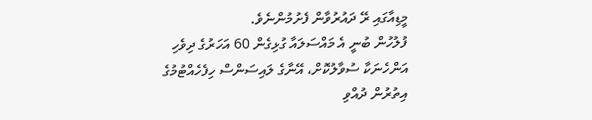މީޑިއާގައި ރޭ ދައުރުވާން ފެށުމުންނެވެ.
ފުލުހުން ބުނީ އެ މައްސަލައާ ގުޅިގެން 60 އަހަރުގެ ދިވެހި އަންހެނަކާ ސުވާލުކޮށް، އޭނާގެ ލައިސަންސް ހިފެހެއްޓުމުގެ އިތުރުން ދުއްވި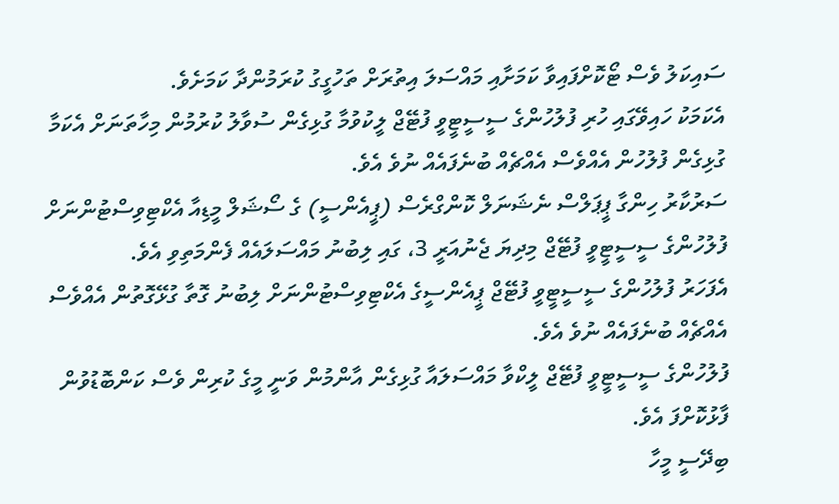ސައިކަލު ވެސް ޓޯކޮށްފައިވާ ކަމަށާއި މައްސަލަ އިތުރަށް ތަހުގީގު ކުރަމުންދާ ކަމަށެވެ.
އެކަމަކު ހައިވޭގައި ހުރި ފުލުހުންގެ ސީސީޓީވީ ފުޓޭޖް ލީކުވުމާ ގުޅިގެން ސުވާލު ކުރުމުން މިހާތަނަށް އެކަމާ ގުޅިގެން ފުލުހުން އެއްވެސް އެއްޗެއް ބުނެފައެއް ނުވެ އެވެ.
ސަރުކާރު ހިންގާ ޕީޕަލްސް ނެޝަނަލް ކޮންގްރެސް (ޕީއެންސީ) ގެ ސޯޝަލް މީޑިއާ އެކްޓިވިސްޓުންނަށް ފުލުހުންގެ ސީސީޓީވީ ފުޓޭޖް މިދިޔަ ޖެނުއަރީ 3، ގައި ލިބުނު މައްސަލައެއް ފެންމަތިވި އެވެ.
އެފަހަރު ފުލުހުންގެ ސީސީޓީވީ ފުޓޭޖް ޕީއެންސީގެ އެކްޓިވިސްޓުންނަށް ލިބުނު ގޮތާ ގުޅޭގޮތުން އެއްވެސް އެއްޗެއް ބުނެފައެއް ނުވެ އެވެ.
ފުލުހުންގެ ސީސީޓީވީ ފުޓޭޖް ލީކްވާ މައްސަލައާ ގުޅިގެން އާންމުން ވަނީ މީގެ ކުރިން ވެސް ކަންބޮޑުވުން ފާޅުކޮށްފަ އެވެ.
ބިދޭސީ މީހާ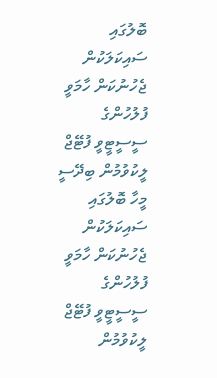ބޮލުގައި ސައިކަލަކުން ޖެހުނުކަން ހާމަވީ ފުލުހުންގެ ސީސީޓީވީ ފުޓޭޖް ލީކުވުމުން ބިދޭސީ މީހާ ބޮލުގައި ސައިކަލަކުން ޖެހުނުކަން ހާމަވީ ފުލުހުންގެ ސީސީޓީވީ ފުޓޭޖް ލީކުވުމުން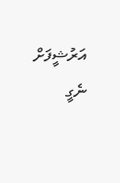އަރުޝީފަށް ނެގީ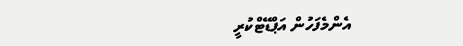އެންމެފަހުން އަޕްޑޭޓްކުރީ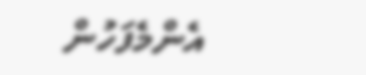އެންމެފަހުން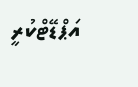އަޕްޑޭޓްކުރީ